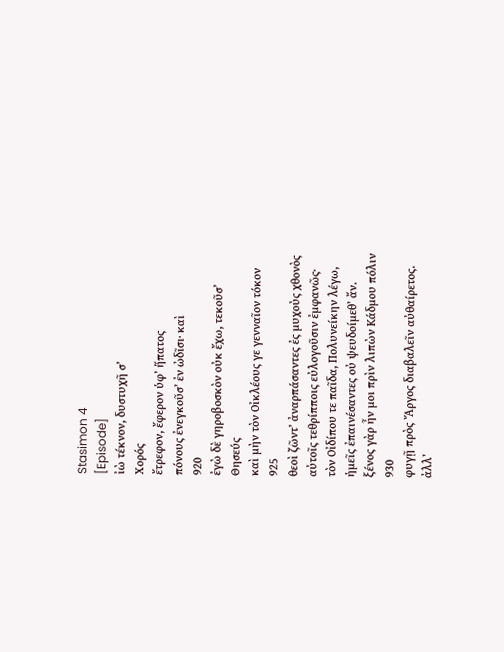Stasimon 4
[Episode]
ἰὼ τέκνον, δυστυχῆ σʼ
Χορός
ἔτρεφον, ἔφερον ὑφʼ ἥπατος
πόνους ἐνεγκοῦσʼ ἐν ὠδῖσι· καὶ
920
ἐγὼ δὲ γηροβοσκὸν οὐκ ἔχω, τεκοῦσʼ
Θησεύς
καὶ μὴν τὸν Οἰκλέους γε γενναῖον τόκον
925
θεοὶ ζῶντʼ ἀναρπάσαντες ἐς μυχοὺς χθονὸς
αὐτοῖς τεθρίπποις εὐλογοῦσιν ἐμφανῶς·
τὸν Οἰδίπου τε παῖδα, Πολυνείκην λέγω,
ἡμεῖς ἐπαινέσαντες οὐ ψευδοίμεθʼ ἄν.
ξένος γὰρ ἦν μοι πρὶν λιπὼν Κάδμου πόλιν
930
φυγῇ πρὸς Ἄργος διαβαλεῖν αὐθαίρετος.
ἀλλʼ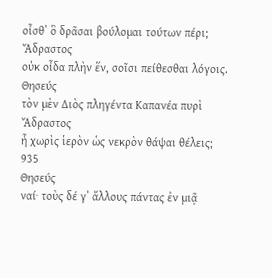οἶσθʼ ὃ δρᾶσαι βούλομαι τούτων πέρι;
Ἄδραστος
οὐκ οἶδα πλὴν ἕν, σοῖσι πείθεσθαι λόγοις.
Θησεύς
τὸν μὲν Διὸς πληγέντα Καπανέα πυρὶ
Ἄδραστος
ἦ χωρὶς ἱερὸν ὡς νεκρὸν θάψαι θέλεις;
935
Θησεύς
ναί· τοὺς δέ γʼ ἄλλους πάντας ἐν μιᾷ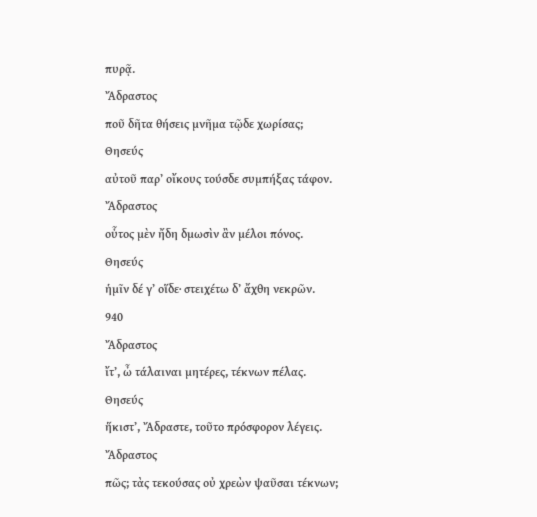πυρᾷ.
Ἄδραστος
ποῦ δῆτα θήσεις μνῆμα τῷδε χωρίσας;
Θησεύς
αὐτοῦ παρʼ οἴκους τούσδε συμπήξας τάφον.
Ἄδραστος
οὗτος μὲν ἤδη δμωσὶν ἂν μέλοι πόνος.
Θησεύς
ἡμῖν δέ γʼ οἵδε· στειχέτω δʼ ἄχθη νεκρῶν.
940
Ἄδραστος
ἴτʼ, ὦ τάλαιναι μητέρες, τέκνων πέλας.
Θησεύς
ἥκιστʼ, Ἄδραστε, τοῦτο πρόσφορον λέγεις.
Ἄδραστος
πῶς; τὰς τεκούσας οὐ χρεὼν ψαῦσαι τέκνων;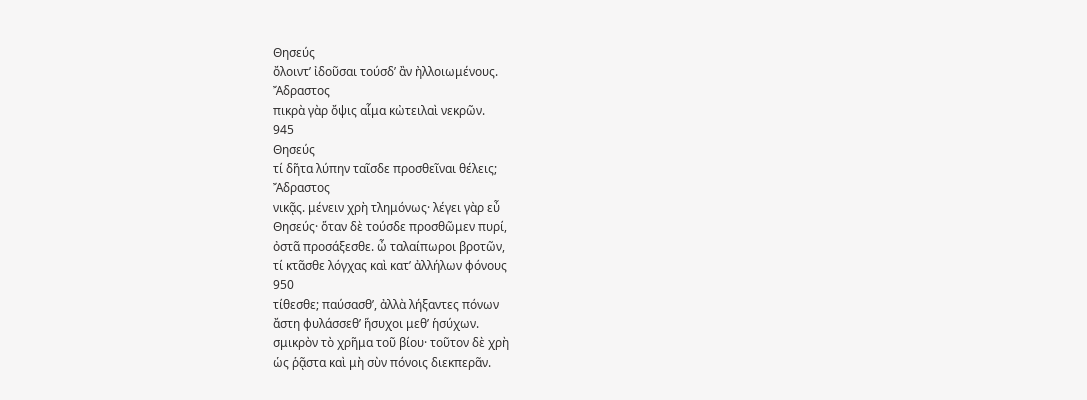Θησεύς
ὄλοιντʼ ἰδοῦσαι τούσδʼ ἂν ἠλλοιωμένους.
Ἄδραστος
πικρὰ γὰρ ὄψις αἷμα κὠτειλαὶ νεκρῶν.
945
Θησεύς
τί δῆτα λύπην ταῖσδε προσθεῖναι θέλεις;
Ἄδραστος
νικᾷς. μένειν χρὴ τλημόνως· λέγει γὰρ εὖ
Θησεύς· ὅταν δὲ τούσδε προσθῶμεν πυρί,
ὀστᾶ προσάξεσθε. ὦ ταλαίπωροι βροτῶν,
τί κτᾶσθε λόγχας καὶ κατʼ ἀλλήλων φόνους
950
τίθεσθε; παύσασθʼ, ἀλλὰ λήξαντες πόνων
ἄστη φυλάσσεθʼ ἥσυχοι μεθʼ ἡσύχων.
σμικρὸν τὸ χρῆμα τοῦ βίου· τοῦτον δὲ χρὴ
ὡς ῥᾷστα καὶ μὴ σὺν πόνοις διεκπερᾶν.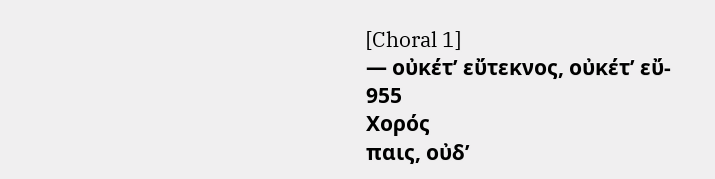[Choral 1]
— οὐκέτʼ εὔτεκνος, οὐκέτʼ εὔ-
955
Χορός
παις, οὐδʼ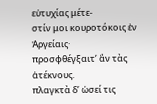εὐτυχίας μέτε-
στίν μοι κουροτόκοις ἐν Ἀργείαις·
προσφθέγξαιτʼ ἂν τὰς ἀτέκνους.
πλαγκτὰ δʼ ὡσεί τις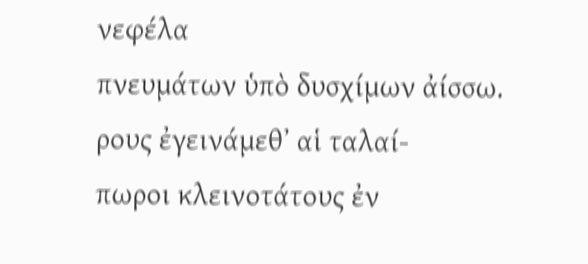νεφέλα
πνευμάτων ὑπὸ δυσχίμων ἀίσσω.
ρους ἐγεινάμεθʼ αἱ ταλαί-
πωροι κλεινοτάτους ἐν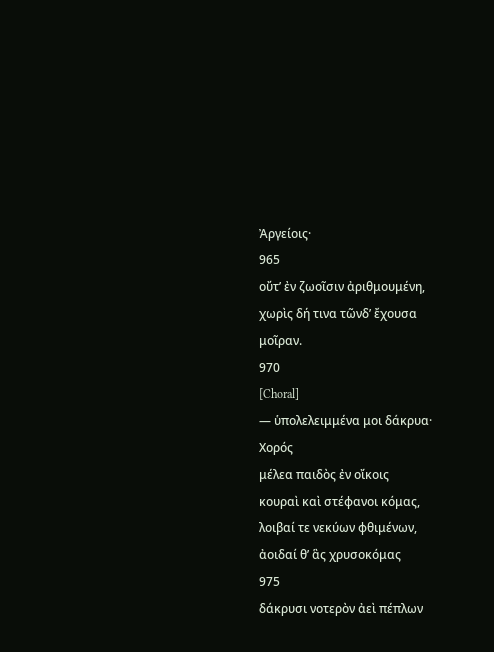Ἀργείοις·
965
οὔτʼ ἐν ζωοῖσιν ἀριθμουμένη,
χωρὶς δή τινα τῶνδʼ ἔχουσα μοῖραν.
970
[Choral]
— ὑπολελειμμένα μοι δάκρυα·
Χορός
μέλεα παιδὸς ἐν οἴκοις
κουραὶ καὶ στέφανοι κόμας,
λοιβαί τε νεκύων φθιμένων,
ἀοιδαί θʼ ἃς χρυσοκόμας
975
δάκρυσι νοτερὸν ἀεὶ πέπλων